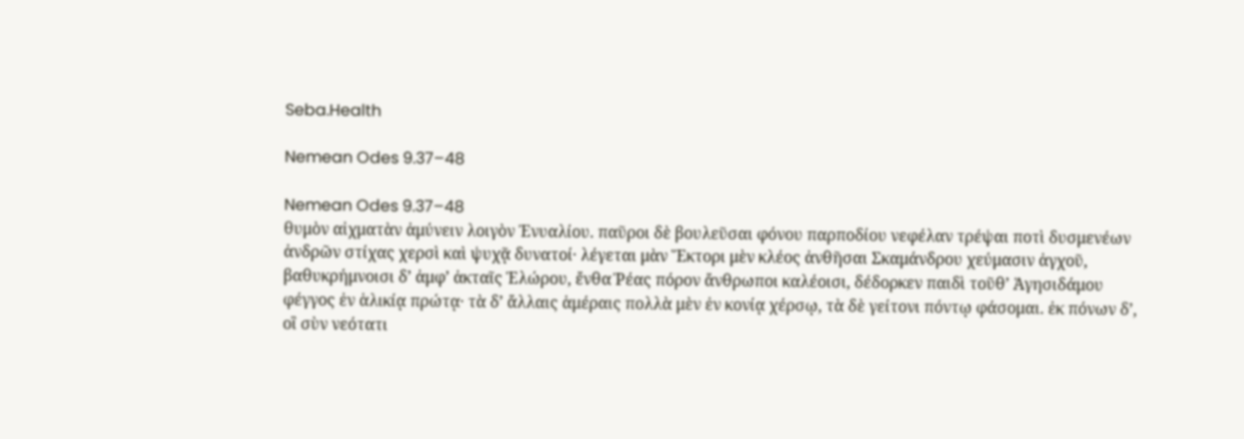Seba.Health

Nemean Odes 9.37–48

Nemean Odes 9.37–48
θυμὸν αἰχματὰν ἀμύνειν λοιγὸν Ἐνυαλίου. παῦροι δὲ βουλεῦσαι φόνου παρποδίου νεφέλαν τρέψαι ποτὶ δυσμενέων ἀνδρῶν στίχας χερσὶ καὶ ψυχᾷ δυνατοί· λέγεται μὰν Ἕκτορι μὲν κλέος ἀνθῆσαι Σκαμάνδρου χεύμασιν ἀγχοῦ, βαθυκρήμνοισι δʼ ἀμφʼ ἀκταῖς Ἑλώρου, ἔνθα Ῥέας πόρον ἄνθρωποι καλέοισι, δέδορκεν παιδὶ τοῦθʼ Ἁγησιδάμου φέγγος ἐν ἁλικίᾳ πρώτᾳ· τὰ δʼ ἄλλαις ἁμέραις πολλὰ μὲν ἐν κονίᾳ χέρσῳ, τὰ δὲ γείτονι πόντῳ φάσομαι. ἐκ πόνων δʼ, οἳ σὺν νεότατι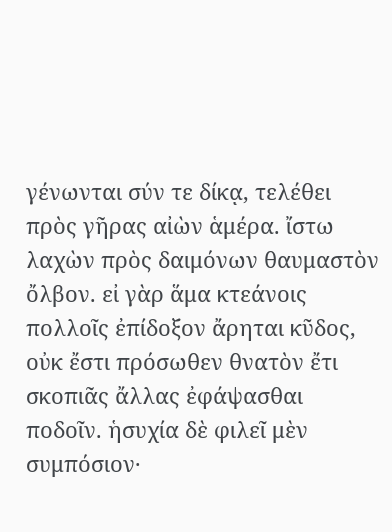γένωνται σύν τε δίκᾳ, τελέθει πρὸς γῆρας αἰὼν ἁμέρα. ἴστω λαχὼν πρὸς δαιμόνων θαυμαστὸν ὄλβον. εἰ γὰρ ἅμα κτεάνοις πολλοῖς ἐπίδοξον ἄρηται κῦδος, οὐκ ἔστι πρόσωθεν θνατὸν ἔτι σκοπιᾶς ἄλλας ἐφάψασθαι ποδοῖν. ἡσυχία δὲ φιλεῖ μὲν συμπόσιον·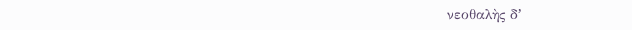νεοθαλὴς δʼ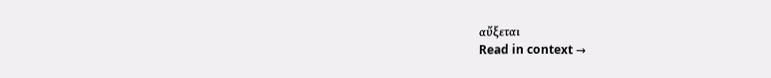αὔξεται
Read in context →